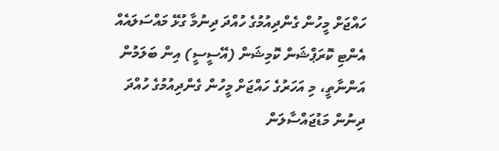ހައްޖަށް މީހުން ގެންދިއުމުގެ ހުއްދަ ދިނުމާ ގުޅޭ މައްސަލައެއް އެންޓި ކޮރަޕްޝަން ކޮމިޝަން (އޭސީސީ) އިން ބަލަމުން އަންނާތީ، މި އަހަރުގެ ހައްޖަށް މީހުން ގެންދިއުމުގެ ހުއްދަ ދިނުން މަޑުޖައްސާލަން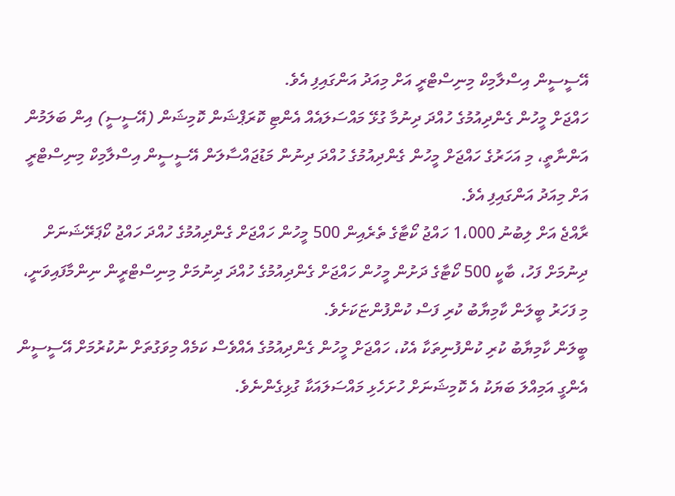އޭސީސީން އިސްލާމިކް މިނިސްޓްރީ އަށް މިއަދު އަންގައިފި އެވެ.
ހައްޖަށް މީހުން ގެންދިއުމުގެ ހުއްދަ ދިނުމާ ގުޅޭ މައްސަލައެއް އެންޓި ކޮރަޕްޝަން ކޮމިޝަން (އޭސީސީ) އިން ބަލަމުން އަންނާތީ، މި އަހަރުގެ ހައްޖަށް މީހުން ގެންދިއުމުގެ ހުއްދަ ދިނުން މަޑުޖައްސާލަން އޭސީސީން އިސްލާމިކް މިނިސްޓްރީ އަށް މިއަދު އަންގައިފި އެވެ.
ރާއްޖެ އަށް ލިބުނު 1،000 ހައްޖު ކޯޓާގެ ތެރެއިން 500 މީހުން ހައްޖަށް ގެންދިއުމުގެ ހުއްދަ ހައްޖު ކޯޕަރޭޝަނަށް ދިނުމަށް ފަހު، ބާކީ 500 ކޯޓާގެ ދަށުން މީހުން ހައްޖަށް ގެންދިއުމުގެ ހުއްދަ ދިނުމަށް މިނިސްޓްރީން ނިންމާފައިވަނީ، މި ފަހަރު ބީލަން ކާމިޔާބު ކުރި ފަސް ކުންފުންޏަކަށެވެ.
ބީލަން ކާމިޔާބު ކުރި ކުންފުނިތަކާ އެކު، ހައްޖަށް މީހުން ގެންދިއުމުގެ އެއްވެސް ކަމެއް މިވަގުތަށް ނުކުރުމަށް އޭސީސީން އެންގީ އަމިއްލަ ބަޔަކު އެ ކޮމިޝަނަށް ހުށަހެޅި މައްސަލައަކާ ގުޅިގެންނެވެ.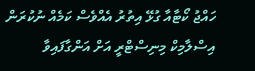ހައްޖު ކޯޓާއާ ގުޅޭ އިތުރު އެއްވެސް ކަމެއް ނުކުރަން އިސްލާމިކް މިނިސްޓްރީ އަށް އަންގާފައިވާ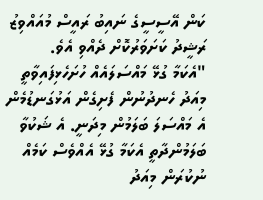ކަން އޭސީސީގެ ނައިބު ރައީސް މުއައްވިޒު ރަޝީދު ކަށަވަރުކޮށް ދެއްވި އެވެ.
"އެކަމާ ގުޅޭ މައްސަލައެއް ހުށަހެޅިފައިވާތީ މިއަދު ހެނދުނުން ފެށިގެން އަޅުގަނޑުމެން އެ މައްސަލަ ބަލަމުން މިދަނީ. އެ ޝަކުވާ ބަލަމުންދާތީ އެކަމާ ގުޅޭ އެއްވެސް ކަމެއް ނުކުރަން މިއަދު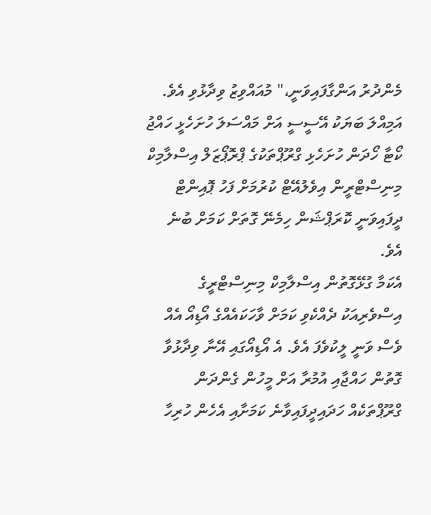މެންދުރު އަންގާފައިވަނީ،" މުއައްވިޒު ވިދާޅުވި އެވެ.
އަމިއްލަ ބަޔަކު އޭސީސީ އަށް މައްސަލަ ހުށަހެޅީ ހައްޖު ކޯޓާ ހޯދަން ހުށަހެޅި ގްރޫޕްތަކުގެ ޕްރޮޕޯޒަލް އިސްލާމިކް މިނިސްޓްރީން އިވެލުއޭޓް ކުރުމަށް ފަހު ޕޮއިންޓް ދީފައިވަނީ ކޮރަޕްޝަން ހިމެނޭ ގޮތަށް ކަމަށް ބުނެ އެވެ.
އެކަމާ ގުޅޭގޮތުން އިސްލާމިކް މިނިސްޓްރީގެ އިސްވެރިއަކު ދެއްކެވި ކަމަށް ވާހަކައެއްގެ އޯޑިއޯ އެއް ވެސް ވަނީ ލީކުވެފަ އެވެ. އެ އޯޑިއޯގައި އޭނާ ވިދާޅުވާ ގޮތުން ހައްޖާއި އުމުރާ އަށް މީހުން ގެންދަން ގްރޫޕްތަކެއް ހަދައިދީފައިވާނެ ކަމަށާއި އެހެން ހުރިހާ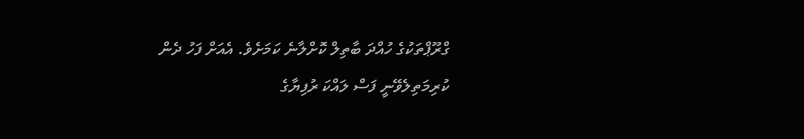ގްރޫޕްތަކުގެ ހުއްދަ ބާތިލް ކޮށްލާނެ ކަމަށެވެ. އެއަށް ފަހު ދެން ކުރިމަތިލެވޭނީ ފަސް ލައްކަ ރުފިޔާގެ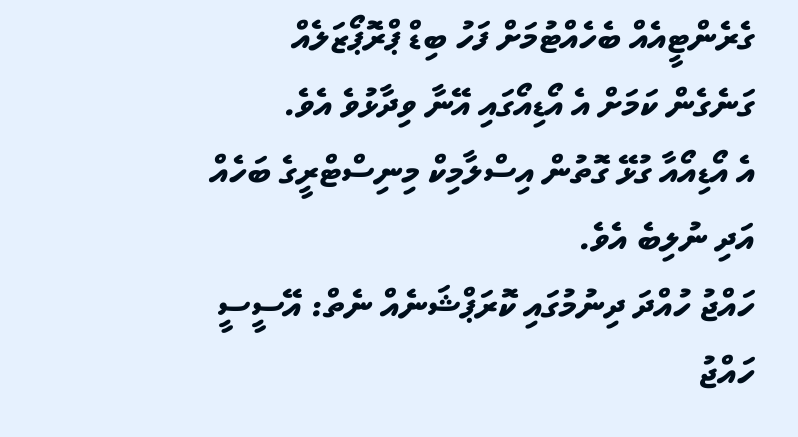ގެރެންޓީއެއް ބެހެއްޓުމަށް ފަހު ބިޑް ޕްރޮޕޯޒަލެއް ގަނެގެން ކަމަށް އެ އޯޑިއޯގައި އޭނާ ވިދާޅުވެ އެވެ.
އެ އޯޑިއޯއާ ގުޅޭ ގޮތުން އިސްލާމިކް މިނިސްޓްރީގެ ބަހެއް އަދި ނުލިބެ އެވެ.
ހައްޖު ހުއްދަ ދިނުމުގައި ކޮރަޕްޝަނެއް ނެތް: އޭސީސީ
ހައްޖު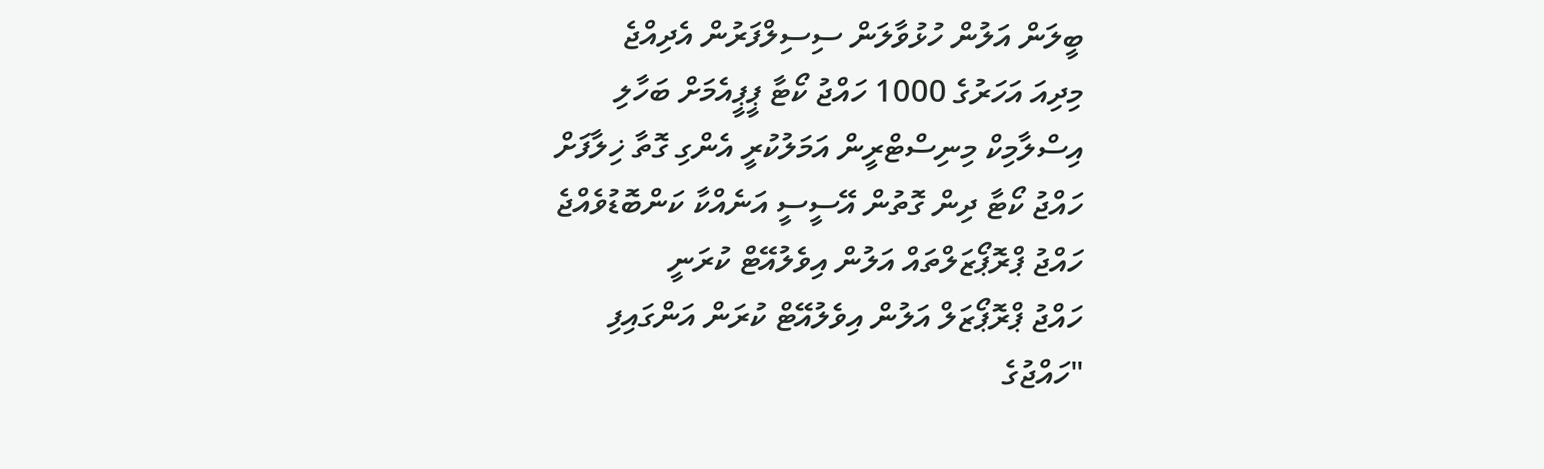ބީލަން އަލުން ހުޅުވާލަން ސިސިލްފަރުން އެދިއްޖެ
މިދިއަ އަހަރުގެ 1000 ހައްޖު ކޯޓާ ޕީޕީއެމަށް ބަހާލި
އިސްލާމިކް މިނިސްޓްރީން އަމަލުކުރީ އެންގި ގޮތާ ޚިލާފަށް
ހައްޖު ކޯޓާ ދިން ގޮތުން އޭސީސީ އަނެއްކާ ކަންބޮޑުވެއްޖެ
ހައްޖު ޕްރޮޕޯޒަލްތައް އަލުން އިވެލުއޭޓް ކުރަނީ
ހައްޖު ޕްރޮޕޯޒަލް އަލުން އިވެލުއޭޓް ކުރަން އަންގައިފި
"ހައްޖުގެ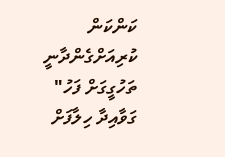ކަންކަން ކުރިއަށްގެންދާނީ ތަހުގީގަށް ފަހު"
ގަވާއިދާ ހިލާފަށް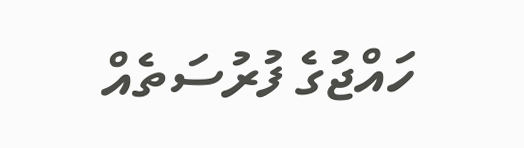ހައްޖުގެ ފުރުސަތެއް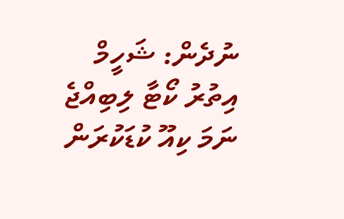ނުދެން: ޝަހީމް
އިތުރު ކޯޓާ ލިބިއްޖެ ނަމަ ކިއޫ ކުޑަކުރަން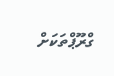ގްރޫޕްތަކަށް